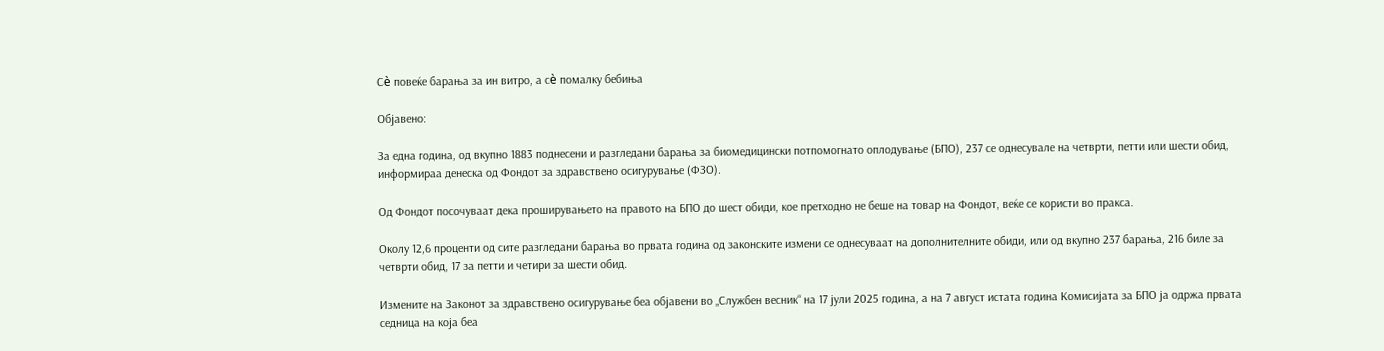Сè повеќе барања за ин витро, а сè помалку бебиња

Објавено:

За една година, од вкупно 1883 поднесени и разгледани барања за биомедицински потпомогнато оплодување (БПО), 237 се однесувале на четврти, петти или шести обид, информираа денеска од Фондот за здравствено осигурување (ФЗО).

Од Фондот посочуваат дека проширувањето на правото на БПО до шест обиди, кое претходно не беше на товар на Фондот, веќе се користи во пракса.

Околу 12,6 проценти од сите разгледани барања во првата година од законските измени се однесуваат на дополнителните обиди, или од вкупно 237 барања, 216 биле за четврти обид, 17 за петти и четири за шести обид.

Измените на Законот за здравствено осигурување беа објавени во „Службен весник“ на 17 јули 2025 година, а на 7 август истата година Комисијата за БПО ја одржа првата седница на која беа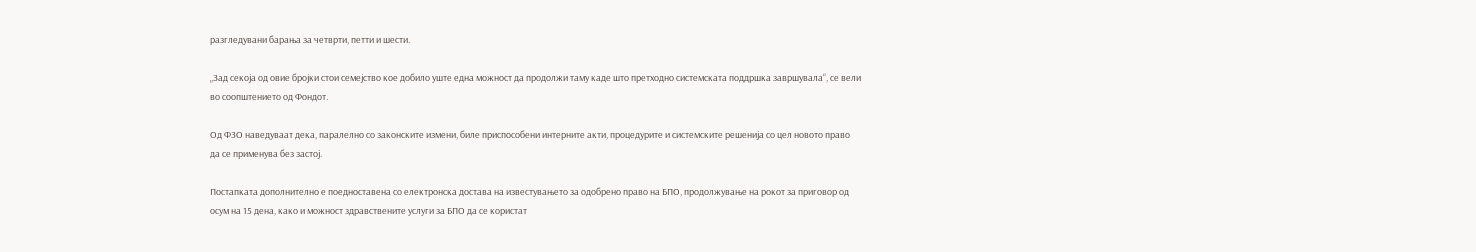разгледувани барања за четврти, петти и шести.

„Зад секоја од овие бројки стои семејство кое добило уште една можност да продолжи таму каде што претходно системската поддршка завршувала“, се вели во соопштението од Фондот.

Од ФЗО наведуваат дека, паралелно со законските измени, биле приспособени интерните акти, процедурите и системските решенија со цел новото право да се применува без застој.

Постапката дополнително е поедноставена со електронска достава на известувањето за одобрено право на БПО, продолжување на рокот за приговор од осум на 15 дена, како и можност здравствените услуги за БПО да се користат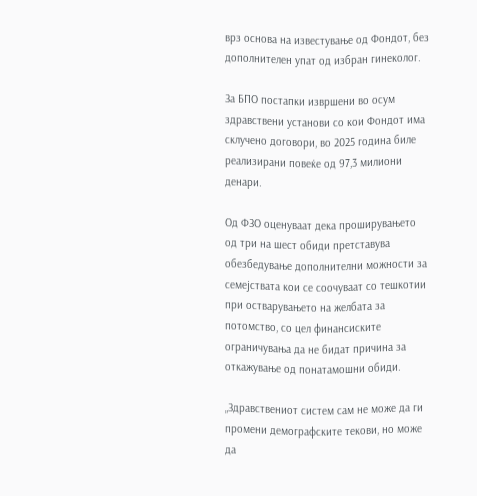врз основа на известување од Фондот, без дополнителен упат од избран гинеколог.

За БПО постапки извршени во осум здравствени установи со кои Фондот има склучено договори, во 2025 година биле реализирани повеќе од 97,3 милиони денари.

Од ФЗО оценуваат дека проширувањето од три на шест обиди претставува обезбедување дополнителни можности за семејствата кои се соочуваат со тешкотии при остварувањето на желбата за потомство, со цел финансиските ограничувања да не бидат причина за откажување од понатамошни обиди.

„Здравствениот систем сам не може да ги промени демографските текови, но може да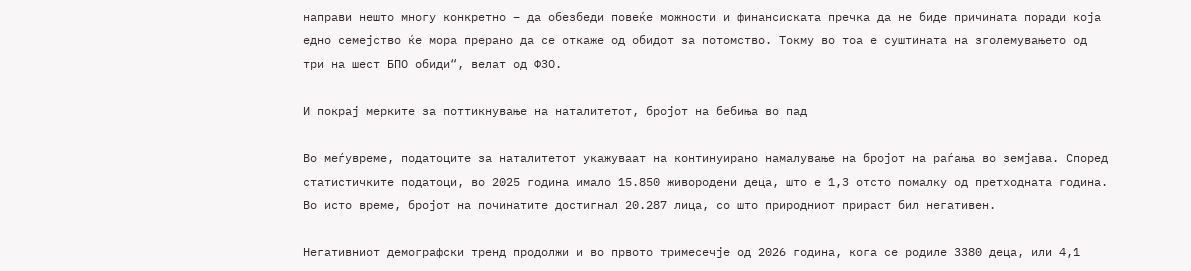направи нешто многу конкретно – да обезбеди повеќе можности и финансиската пречка да не биде причината поради која едно семејство ќе мора прерано да се откаже од обидот за потомство. Токму во тоа е суштината на зголемувањето од три на шест БПО обиди“, велат од ФЗО.

И покрај мерките за поттикнување на наталитетот, бројот на бебиња во пад

Во меѓувреме, податоците за наталитетот укажуваат на континуирано намалување на бројот на раѓања во земјава. Според статистичките податоци, во 2025 година имало 15.850 живородени деца, што е 1,3 отсто помалку од претходната година. Во исто време, бројот на починатите достигнал 20.287 лица, со што природниот прираст бил негативен.

Негативниот демографски тренд продолжи и во првото тримесечје од 2026 година, кога се родиле 3380 деца, или 4,1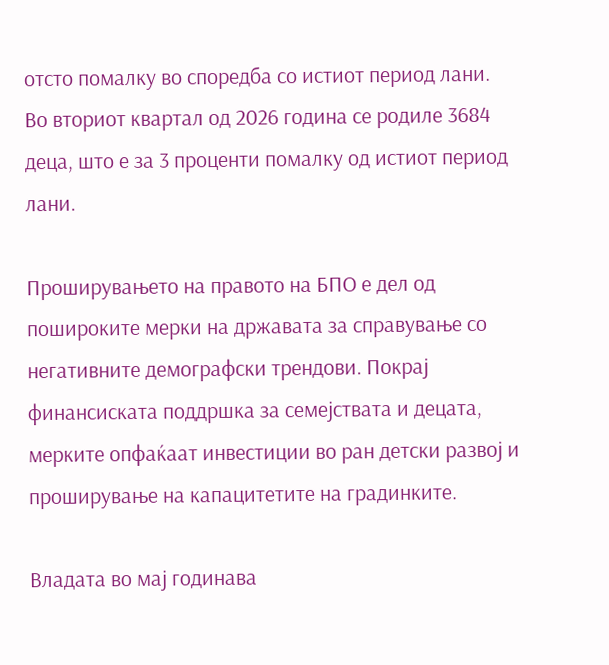отсто помалку во споредба со истиот период лани. Во вториот квартал од 2026 година се родиле 3684 деца, што е за 3 проценти помалку од истиот период лани.

Проширувањето на правото на БПО е дел од пошироките мерки на државата за справување со негативните демографски трендови. Покрај финансиската поддршка за семејствата и децата, мерките опфаќаат инвестиции во ран детски развој и проширување на капацитетите на градинките.

Владата во мај годинава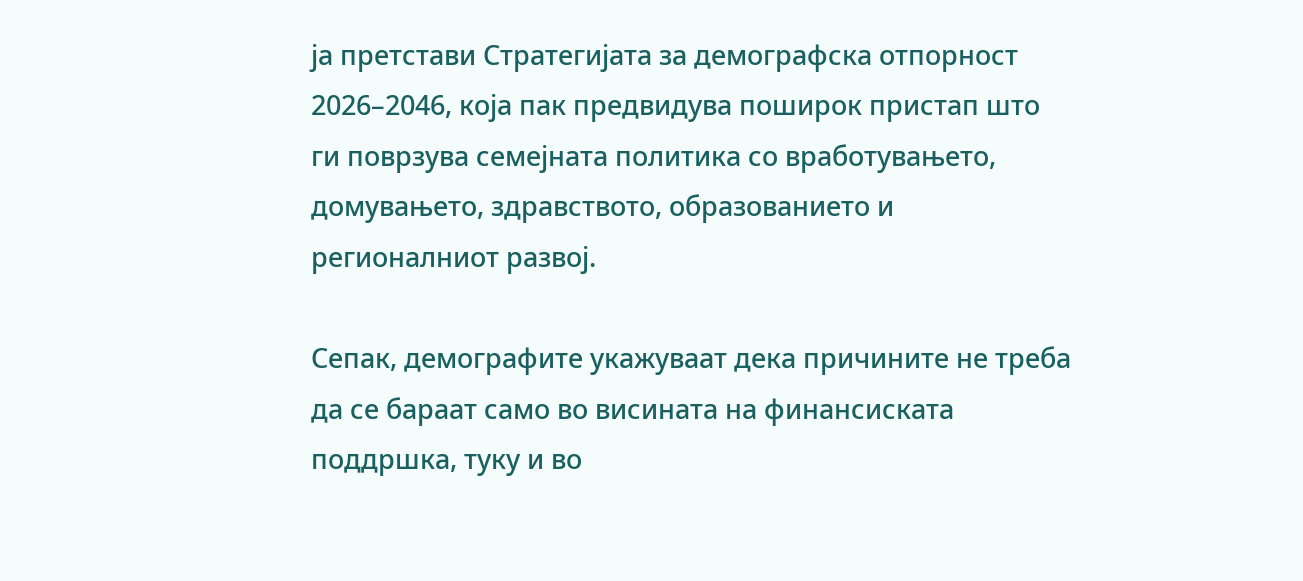ја претстави Стратегијата за демографска отпорност 2026–2046, која пак предвидува поширок пристап што ги поврзува семејната политика со вработувањето, домувањето, здравството, образованието и регионалниот развој.

Сепак, демографите укажуваат дека причините не треба да се бараат само во висината на финансиската поддршка, туку и во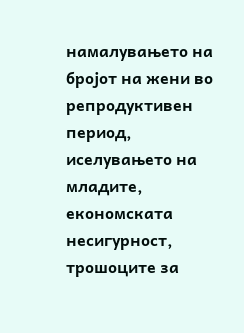намалувањето на бројот на жени во репродуктивен период, иселувањето на младите, економската несигурност, трошоците за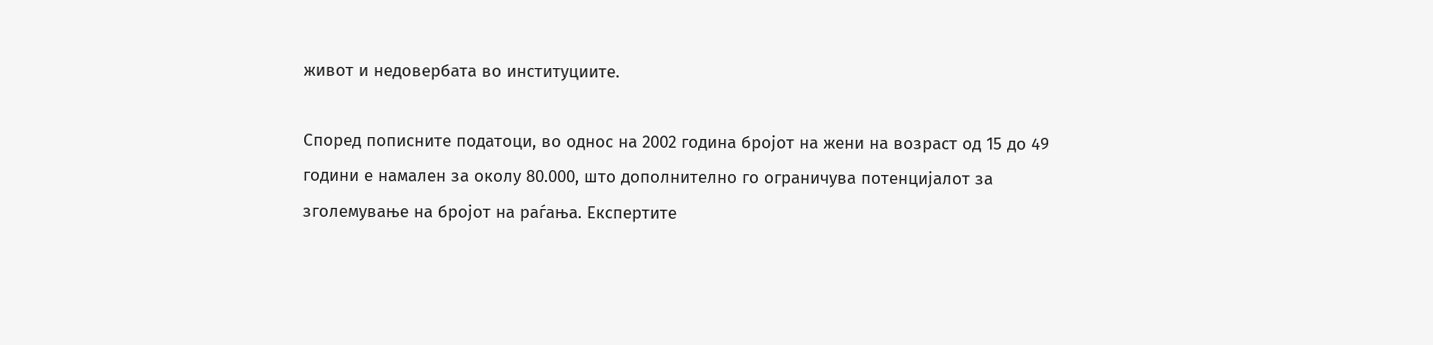живот и недовербата во институциите.

Според пописните податоци, во однос на 2002 година бројот на жени на возраст од 15 до 49 години е намален за околу 80.000, што дополнително го ограничува потенцијалот за зголемување на бројот на раѓања. Експертите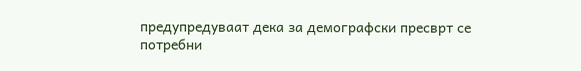предупредуваат дека за демографски пресврт се потребни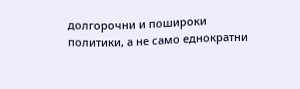долгорочни и пошироки политики, а не само еднократни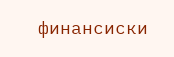финансиски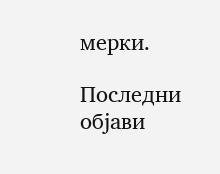мерки.

Последни објави